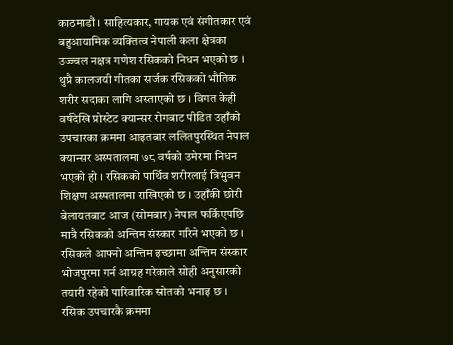काठमाडौं । साहित्यकार, गायक एवं संगीतकार एवं बहुआयामिक व्यक्तित्व नेपाली कला क्षेत्रका उज्ज्वल नक्षत्र गणेश रसिकको निधन भएको छ । थुप्रै कालजयी गीतका सर्जक रसिकको भौतिक शरीर सदाका लागि अस्ताएको छ । विगत केही वर्षदेखि प्रोस्टेट क्यान्सर रोगबाट पीडित उहाँको उपचारका क्रममा आइतबार ललितपुरस्थित नेपाल क्यान्सर अस्पतालमा ७८ वर्षको उमेरमा निधन भएको हो । रसिकको पार्थिव शरीरलाई त्रिभुवन शिक्षण अस्पतालमा राखिएको छ । उहाँकी छोरी बेलायतबाट आज (सोमबार) नेपाल फर्किएपछि मात्रै रसिकको अन्तिम संस्कार गरिने भएको छ । रसिकले आफ्नो अन्तिम इच्छामा अन्तिम संस्कार भोजपुरमा गर्न आग्रह गरेकाले सोही अनुसारको तयारी रहेको पारिवारिक स्रोतको भनाइ छ ।
रसिक उपचारकै क्रममा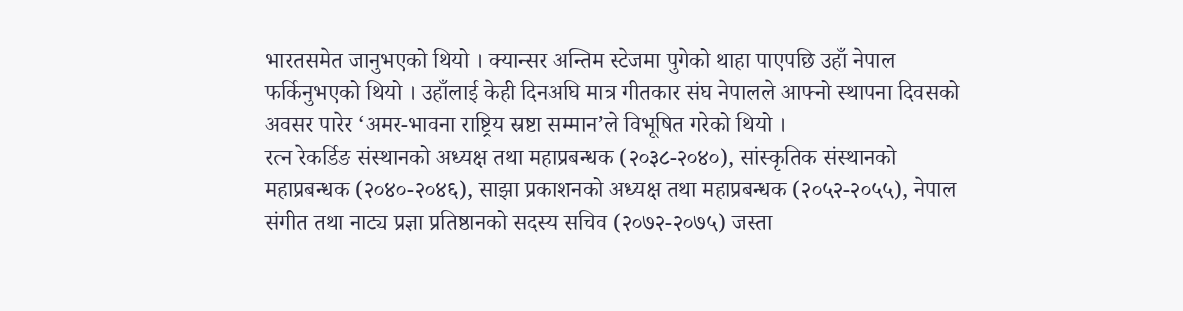भारतसमेत जानुभएको थियो । क्यान्सर अन्तिम स्टेजमा पुगेको थाहा पाएपछि उहाँ नेपाल फर्किनुभएको थियो । उहाँलाई केही दिनअघि मात्र गीतकार संघ नेपालले आफ्नो स्थापना दिवसको अवसर पारेर ‘अमर-भावना राष्ट्रिय स्रष्टा सम्मान’ले विभूषित गरेको थियो ।
रत्न रेकर्डिङ संस्थानको अध्यक्ष तथा महाप्रबन्धक (२०३८-२०४०), सांस्कृतिक संस्थानको महाप्रबन्धक (२०४०-२०४६), साझा प्रकाशनको अध्यक्ष तथा महाप्रबन्धक (२०५२-२०५५), नेपाल संगीत तथा नाट्य प्रज्ञा प्रतिष्ठानको सदस्य सचिव (२०७२-२०७५) जस्ता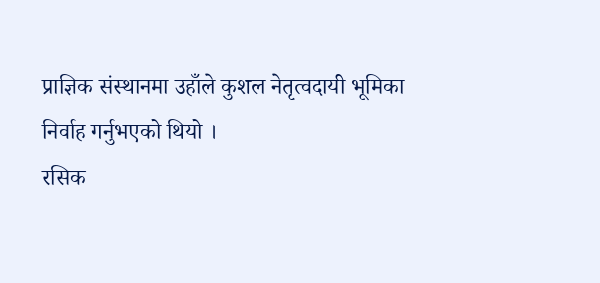प्राज्ञिक संस्थानमा उहाँले कुशल नेतृत्वदायी भूमिका निर्वाह गर्नुभएको थियो ।
रसिक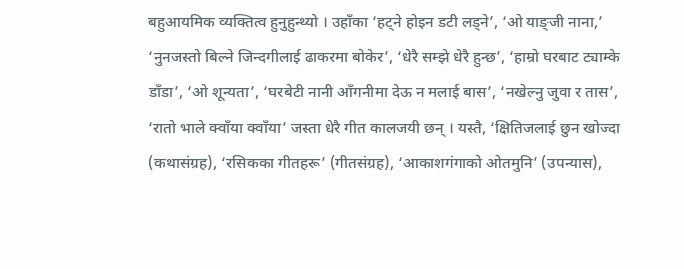बहुआयमिक व्यक्तित्व हुनुहुन्थ्यो । उहाँका ‘हट्ने होइन डटी लड्ने’, ‘ओ याङ्जी नाना,’ ‘नुनजस्तो बिल्ने जिन्दगीलाई ढाकरमा बोकेर’, ‘धेरै सम्झे धेरै हुन्छ’, ‘हाम्रो घरबाट ट्याम्के डाँडा’, ‘ओ शून्यता’, ‘घरबेटी नानी आँगनीमा देऊ न मलाई बास’, ‘नखेल्नु जुवा र तास’, ‘रातो भाले क्वाँया क्वाँया’ जस्ता धेरै गीत कालजयी छन् । यस्तै, ‘क्षितिजलाई छुन खोज्दा (कथासंग्रह), ‘रसिकका गीतहरू’ (गीतसंग्रह), ‘आकाशगंगाको ओतमुनि’ (उपन्यास),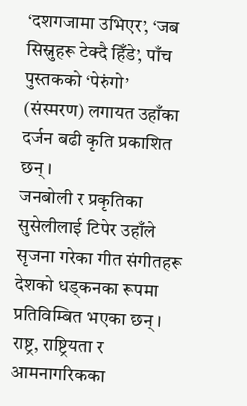‘दशगजामा उभिएर’, ‘जब सिस्नुहरू टेक्दै हिँडे’, पाँच पुस्तकको ‘पेरुंगो’ (संस्मरण) लगायत उहाँका दर्जन बढी कृति प्रकाशित छन् ।
जनबोली र प्रकृतिका सुसेलीलाई टिपेर उहाँले सृजना गरेका गीत संगीतहरू देशको धड्कनका रूपमा प्रतिविम्बित भएका छन् । राष्ट्र, राष्ट्रियता र आमनागरिकका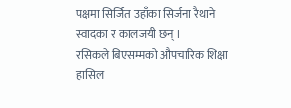पक्षमा सिर्जित उहाँका सिर्जना रैथाने स्वादका र कालजयी छन् ।
रसिकले बिएसम्मको औपचारिक शिक्षा हासिल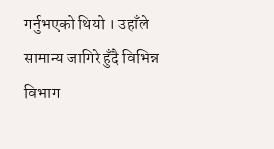गर्नुभएको थियो । उहाँले सामान्य जागिरे हुँदै विभिन्न विभाग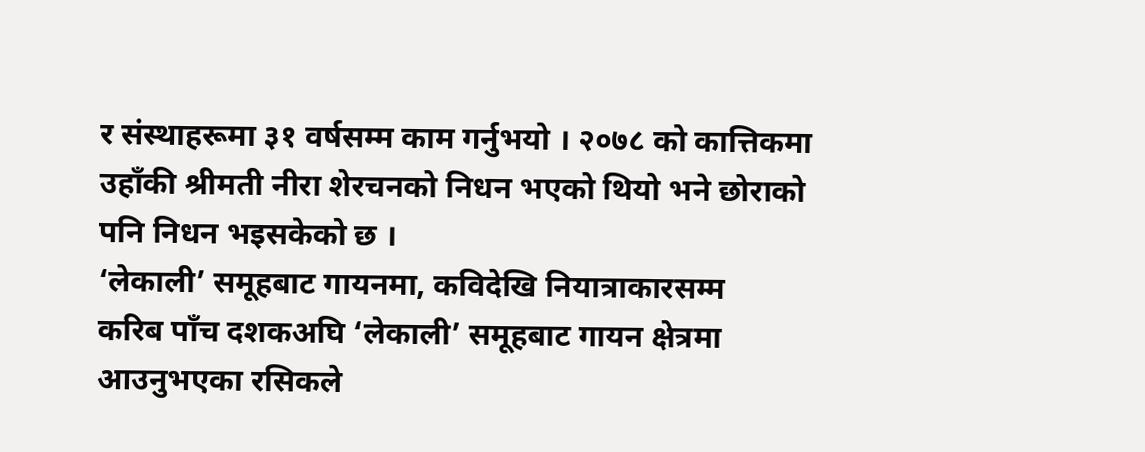र संस्थाहरूमा ३१ वर्षसम्म काम गर्नुभयो । २०७८ को कात्तिकमा उहाँकी श्रीमती नीरा शेरचनको निधन भएको थियो भने छोराको पनि निधन भइसकेको छ ।
‘लेकाली’ समूहबाट गायनमा, कविदेखि नियात्राकारसम्म
करिब पाँच दशकअघि ‘लेकाली’ समूहबाट गायन क्षेत्रमा आउनुभएका रसिकले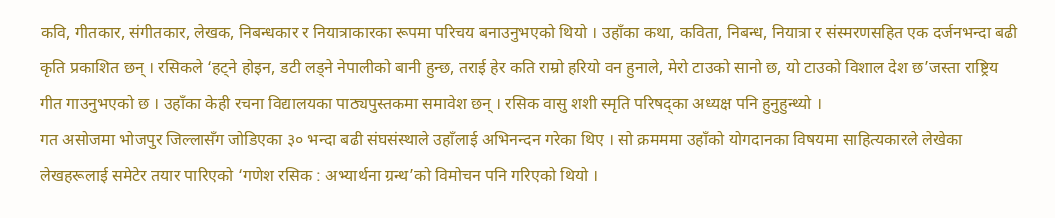कवि, गीतकार, संगीतकार, लेखक, निबन्धकार र नियात्राकारका रूपमा परिचय बनाउनुभएको थियो । उहाँका कथा, कविता, निबन्ध, नियात्रा र संस्मरणसहित एक दर्जनभन्दा बढी कृति प्रकाशित छन् । रसिकले ‘हट्ने होइन, डटी लड्ने नेपालीको बानी हुन्छ, तराई हेर कति राम्रो हरियो वन हुनाले, मेरो टाउको सानो छ, यो टाउको विशाल देश छ’जस्ता राष्ट्रिय गीत गाउनुभएको छ । उहाँका केही रचना विद्यालयका पाठ्यपुस्तकमा समावेश छन् । रसिक वासु शशी स्मृति परिषद्का अध्यक्ष पनि हुनुहुन्थ्यो ।
गत असोजमा भोजपुर जिल्लासँग जोडिएका ३० भन्दा बढी संघसंस्थाले उहाँलाई अभिनन्दन गरेका थिए । सो क्रमममा उहाँको योगदानका विषयमा साहित्यकारले लेखेका लेखहरूलाई समेटेर तयार पारिएको ‘गणेश रसिक : अभ्यार्थना ग्रन्थ’को विमोचन पनि गरिएको थियो ।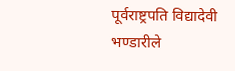पूर्वराष्ट्रपति विद्यादेवी भण्डारीले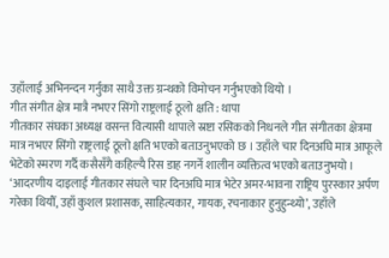उहाँलाई अभिनन्दन गर्नुका साथै उक्त ग्रन्थको विमोचन गर्नुभएको थियो ।
गीत संगीत क्षेत्र मात्रै नभएर सिंगो राष्ट्रलाई ठूलो क्षति : थापा
गीतकार संघका अध्यक्ष वसन्त वित्यासी थापाले स्रष्टा रसिकको निधनले गीत संगीतका क्षेत्रमा मात्र नभएर सिंगो राष्ट्रलाई ठूलो क्षति भएको बताउनुभएको छ । उहाँले चार दिनअघि मात्र आफूले भेटेको स्मरण गर्दै कसैसँगै कहिल्यै रिस डाह नगर्ने शालीन व्यक्तित्व भएको बताउनुभयो । ‘आदरणीय दाइलाई गीतकार संघले चार दिनअघि मात्र भेटेर अमर-भावना राष्ट्रिय पुरस्कार अर्पण गरेका थियौँ, उहाँ कुशल प्रशासक, साहित्यकार, गायक, रचनाकार हुनुहुन्थ्यो’, उहाँले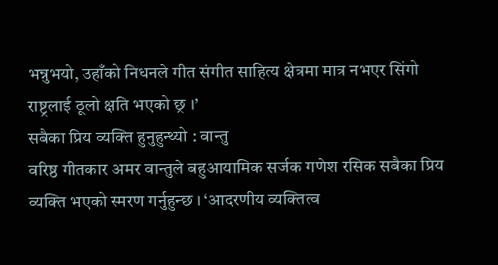भन्नुभयो, उहाँको निधनले गीत संगीत साहित्य क्षेत्रमा मात्र नभएर सिंगो राष्ट्रलाई ठूलो क्षति भएको छ्र ।’
सबैका प्रिय व्यक्ति हुनुहुन्थ्यो : वान्तु
वरिष्ठ गीतकार अमर वान्तुले बहुआयामिक सर्जक गणेश रसिक सबैका प्रिय व्यक्ति भएको स्मरण गर्नुहुन्छ । ‘आदरणीय व्यक्तित्व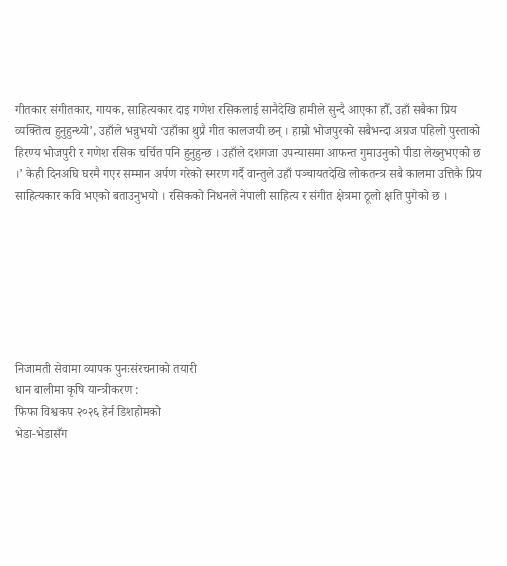गीतकार संगीतकार, गायक, साहित्यकार दाइ गणेश रसिकलाई सानैदेखि हामीले सुन्दै आएका हौँ, उहाँ सबैका प्रिय व्यक्तित्व हुनुहुन्थ्यो’, उहाँले भन्नुभयो ‘उहाँका थुप्रै गीत कालजयी छन् । हाम्रो भोजपुरको सबैभन्दा अग्रज पहिलो पुस्ताको हिरण्य भोजपुरी र गणेश रसिक चर्चित पनि हुनुहुन्छ । उहाँले दशगजा उपन्यासमा आफन्त गुमाउनुको पीडा लेख्नुभएको छ ।’ केही दिनअघि घरमै गएर सम्मान अर्पण गरेको स्मरण गर्दै वान्तुले उहाँ पञ्चायतदेखि लोकतन्त्र सबै कालमा उत्तिकै प्रिय साहित्यकार कवि भएको बताउनुभयो । रसिकको निधनले नेपाली साहित्य र संगीत क्षेत्रमा ठूलो क्षति पुगेको छ ।







निजामती सेवामा व्यापक पुनःसंरचनाको तयारी
धान बालीमा कृषि यान्त्रीकरण :
फिफा विश्वकप २०२६ हेर्न डिशहोमको
भेडा-भेडासँग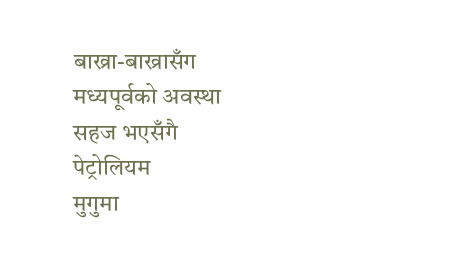बाख्रा-बाख्रासँग
मध्यपूर्वको अवस्था सहज भएसँगै पेट्रोलियम
मुगुमा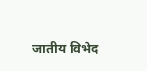जातीय विभेद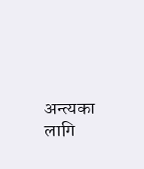अन्त्यका लागि